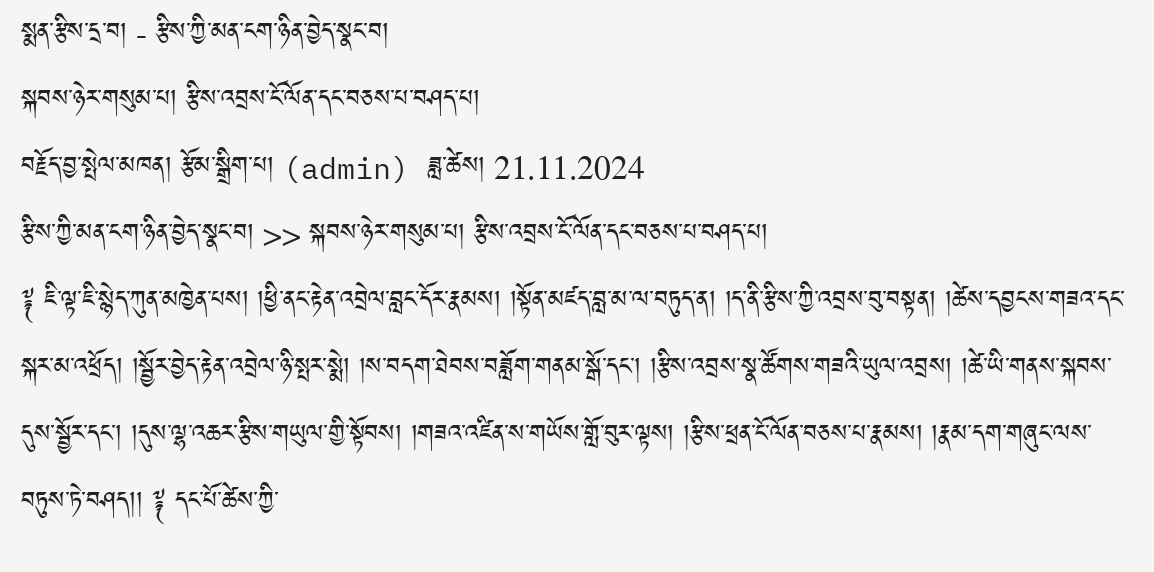སྨན་རྩིས་དྲ་བ། - རྩིས་ཀྱི་མན་ངག་ཉིན་བྱེད་སྣང་བ།
སྐབས་ཉེར་གསུམ་པ། རྩིས་འབྲས་ངོ་ལོན་དང་བཅས་པ་བཤད་པ།
བརྗོད་བྱ་སྤེལ་མཁན། རྩོམ་སྒྲིག་པ། (admin) ཟླ་ཚེས། 21.11.2024
རྩིས་ཀྱི་མན་ངག་ཉིན་བྱེད་སྣང་བ། >> སྐབས་ཉེར་གསུམ་པ། རྩིས་འབྲས་ངོ་ལོན་དང་བཅས་པ་བཤད་པ།
༈ ཇི་ལྟ་ཇི་སྙེད་ཀུན་མཁྱེན་པས། །ཕྱི་ནང་རྟེན་འབྲེལ་བླང་དོར་རྣམས། །སྟོན་མཛད་བླ་མ་ལ་བཏུད་ན། །ད་ནི་རྩིས་ཀྱི་འབྲས་བུ་བསྟན། །ཚེས་དབྱངས་གཟའ་དང་སྐར་མ་འཕྲོད། །སྦྱོར་བྱེད་རྟེན་འབྲེལ་ཉི་སྤར་སྨེ། །ས་བདག་ཐེབས་བཟློག་གནམ་སྒོ་དང་། །རྩིས་འབྲས་སྣ་ཚོགས་གཟའི་ཡུལ་འབྲས། །ཚེ་ཡི་གནས་སྐབས་དུས་སྦྱོར་དང་། །དུས་ལྷ་འཆར་རྩིས་གཡུལ་གྱི་སྟོབས། །གཟའ་འཛིན་ས་གཡོས་གློ་བུར་ལྟས། །རྩིས་ཕྲན་ངོ་ལོན་བཅས་པ་རྣམས། །རྣམ་དག་གཞུང་ལས་བཏུས་ཏེ་བཤད།། ༈ དང་པོ་ཚེས་ཀྱི་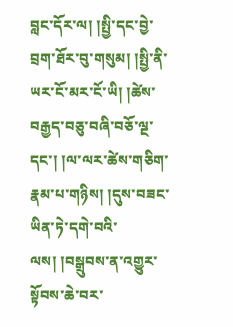བླང་དོར་ལ། །སྤྱི་དང་བྱེ་བྲག་ཐོར་བུ་གསུམ། །སྤྱི་ནི་ཡར་ངོ་མར་ངོ་ཡི། །ཚེས་བརྒྱད་བཅུ་བཞི་བཅོ་ལྔ་དང་། །ལ་ལར་ཚེས་གཅིག་རྣམ་པ་གཉིས། །དུས་བཟང་ཡིན་ཏེ་དགེ་བའི་ལས། །བསྒྲུབས་ན་འགྱུར་སྟོབས་ཆེ་བར་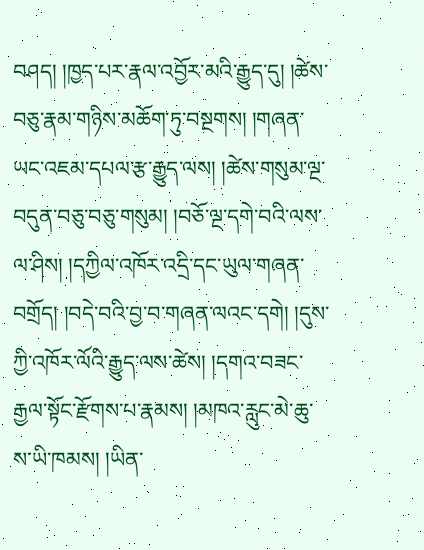བཤད། །ཁྱད་པར་རྣལ་འབྱོར་མའི་རྒྱུད་དུ། །ཚེས་བཅུ་རྣམ་གཉིས་མཆོག་ཏུ་བསྔགས། །གཞན་ཡང་འཇམ་དཔལ་རྩ་རྒྱུད་ལས། །ཚེས་གསུམ་ལྔ་བདུན་བཅུ་བཅུ་གསུམ། །བཅོ་ལྔ་དགེ་བའི་ལས་ལ་ཤིས། །དཀྱིལ་འཁོར་འདྲི་དང་ཡུལ་གཞན་བགྲོད། །བདེ་བའི་བྱ་བ་གཞན་ལའང་དགེ། །དུས་ཀྱི་འཁོར་ལོའི་རྒྱུད་ལས་ཚེས། །དགའ་བཟང་རྒྱལ་སྟོང་རྫོགས་པ་རྣམས། །མཁའ་རླུང་མེ་ཆུ་ས་ཡི་ཁམས། །ཡིན་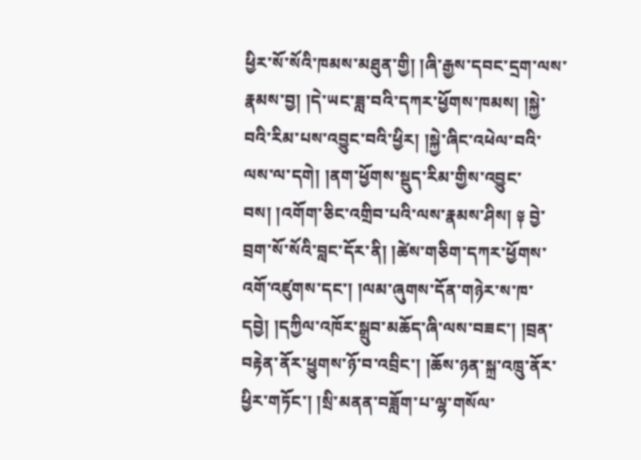ཕྱིར་སོ་སོའི་ཁམས་མཐུན་གྱི། །ཞི་རྒྱས་དབང་དྲག་ལས་རྣམས་བྱ། །དེ་ཡང་ཟླ་བའི་དཀར་ཕྱོགས་ཁམས། །སྐྱེ་བའི་རིམ་པས་འབྱུང་བའི་ཕྱིར། །སྐྱེ་ཞིང་འཕེལ་བའི་ལས་ལ་དགེ། །ནག་ཕྱོགས་སྡུད་རིམ་གྱིས་འབྱུང་བས། །འགོག་ཅིང་འགྲིབ་པའི་ལས་རྣམས་ཤིས། ༈ བྱེ་བྲག་སོ་སོའི་བླང་དོར་ནི། །ཚེས་གཅིག་དཀར་ཕྱོགས་འགོ་འཛུགས་དང་། །ལམ་ཞུགས་དོན་གཉེར་ས་ཁ་དབྱེ། །དཀྱིལ་འཁོར་སྒྲུབ་མཆོད་ཞི་ལས་བཟང་། །བྲན་བརྟེན་ནོར་ཕྱུགས་ཉོ་བ་འབྲིང་། །ཆོས་ཉན་སྐྲ་འཁྲུ་ནོར་ཕྱིར་གཏོང་། །སྲི་མནན་བཟློག་པ་ལྷ་གསོལ་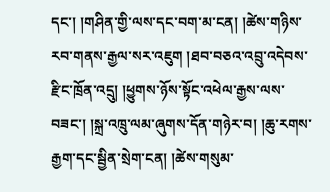དང་། །གཤིན་གྱི་ལས་དང་བག་མ་ངན། །ཚེས་གཉིས་རབ་གནས་རྒྱལ་སར་འཇུག །ཐབ་བཅའ་འབྲུ་འདེབས་རྫིང་ཁྲོན་འདྲུ། །ཕྱུགས་ཉོས་སྟོང་འཕེལ་རྒྱས་ལས་བཟང་། །སྐྲ་འཁྲུ་ལམ་ཞུགས་དོན་གཉེར་བ། །ཆུ་རགས་རྒྱག་དང་སྦྱིན་སྲེག་ངན། །ཚེས་གསུམ་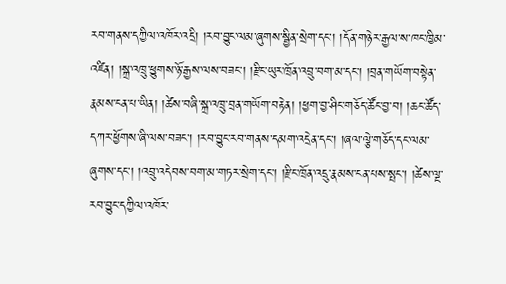རབ་གནས་དཀྱིལ་འཁོར་འདྲི། །རབ་བྱུང་ལམ་ཞུགས་སྦྱིན་སྲེག་དང་། །དོན་གཉེར་རྒྱལ་ས་ཁང་ཁྱིམ་འཛིན། །སྐྲ་འཁྲུ་ཕྱུགས་ཉོ་རྒྱས་ལས་བཟང་། །རྫིང་ཡུར་ཁྲོན་འབྲུ་བག་མ་དང་། །བྲན་གཡོག་བསྟེན་རྣམས་ངན་པ་ཡིན། །ཚེས་བཞི་སྐྲ་འཁྲུ་བྲན་གཡོག་བརྟེན། །ཕྱག་བྱ་ཤིང་གཅོད་ཚོང་བྱ་བ། །ཆང་ཚོད་དཀར་ཕྱོགས་ཞི་ལས་བཟང་། །རབ་བྱུང་རབ་གནས་དམག་འདྲེན་དང་། །ཞལ་ལྕེ་གཅོད་དང་ལམ་ཞུགས་དང་། །འབྲུ་འདེབས་བག་མ་གཏར་སྲེག་དང་། །རྫིང་ཁྲོན་འདྲུ་རྣམས་ངན་པས་སྤང་། །ཚེས་ལྔ་རབ་བྱུང་དཀྱིལ་འཁོར་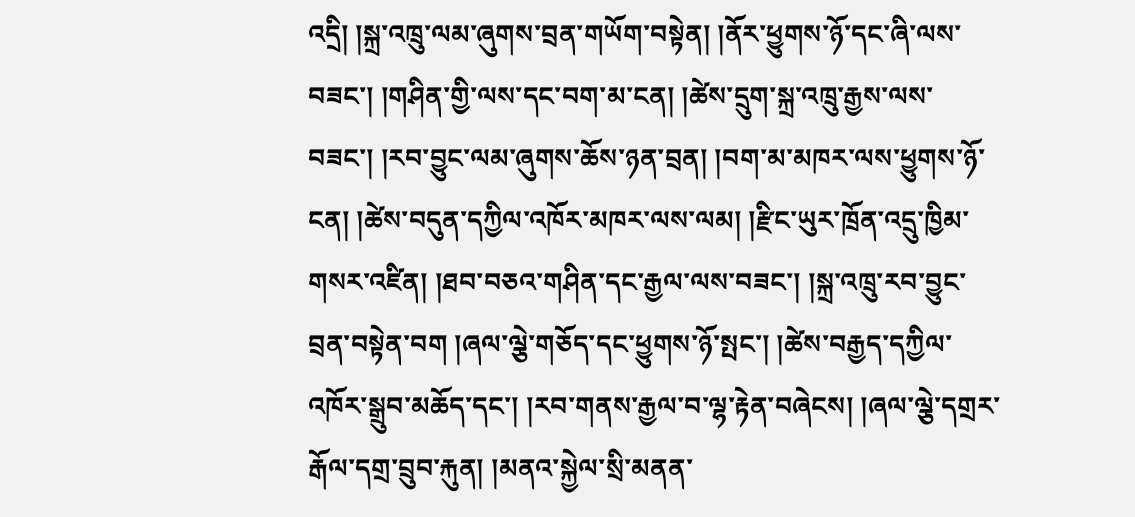འདྲི། །སྐྲ་འཁྲུ་ལམ་ཞུགས་བྲན་གཡོག་བསྟེན། །ནོར་ཕྱུགས་ཉོ་དང་ཞི་ལས་བཟང་། །གཤིན་གྱི་ལས་དང་བག་མ་ངན། །ཚེས་དྲུག་སྐྲ་འཁྲུ་རྒྱས་ལས་བཟང་། །རབ་བྱུང་ལམ་ཞུགས་ཆོས་ཉན་བྲན། །བག་མ་མཁར་ལས་ཕྱུགས་ཉོ་ངན། །ཚེས་བདུན་དཀྱིལ་འཁོར་མཁར་ལས་ལམ། །རྫིང་ཡུར་ཁྲོན་འདྲུ་ཁྱིམ་གསར་འཛིན། །ཐབ་བཅའ་གཤིན་དང་རྒྱལ་ལས་བཟང་། །སྐྲ་འཁྲུ་རབ་བྱུང་བྲན་བསྟེན་བག །ཞལ་ལྕེ་གཅོད་དང་ཕྱུགས་ཉོ་སྤང་། །ཚེས་བརྒྱད་དཀྱིལ་འཁོར་སྒྲུབ་མཆོད་དང་། །རབ་གནས་རྒྱལ་བ་ལྷ་རྟེན་བཞེངས། །ཞལ་ལྕེ་དགྲར་རྒོལ་དགྲ་བྲུབ་རྐུན། །མནའ་སྐྱེལ་སྲི་མནན་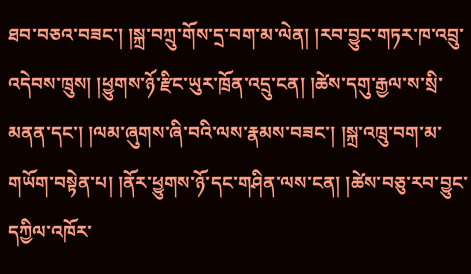ཐབ་བཅའ་བཟང་། །སྐྲ་བཀྲུ་གོས་དྲ་བག་མ་ལེན། །རབ་བྱུང་གཏར་ཁ་འབྲུ་འདེབས་ཁྲུས། །ཕྱུགས་ཉོ་རྫིང་ཡུར་ཁྲོན་འདྲུ་ངན། །ཚེས་དགུ་རྒྱལ་ས་སྲི་མནན་དང་། །ལམ་ཞུགས་ཞི་བའི་ལས་རྣམས་བཟང་། །སྐྲ་འཁྲུ་བག་མ་གཡོག་བསྟེན་པ། །ནོར་ཕྱུགས་ཉོ་དང་གཤིན་ལས་ངན། །ཚེས་བཅུ་རབ་བྱུང་དཀྱིལ་འཁོར་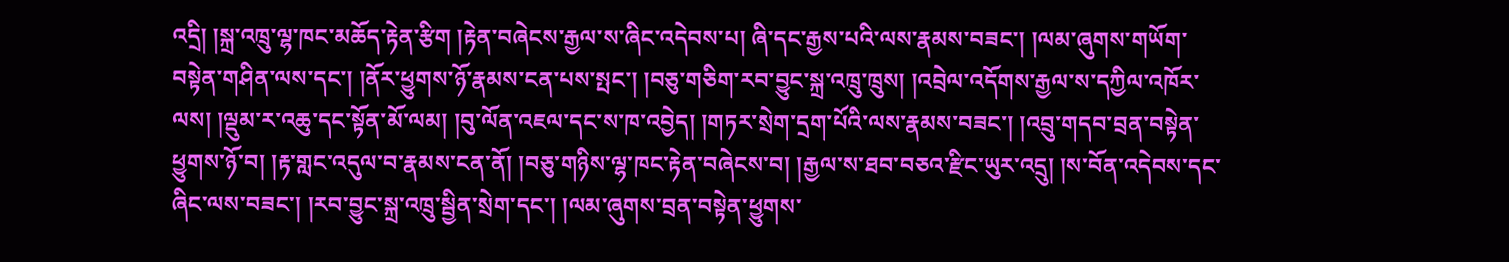འདྲི། །སྐྲ་འཁྲུ་ལྷ་ཁང་མཆོད་རྟེན་རྩིག །རྟེན་བཞེངས་རྒྱལ་ས་ཞིང་འདེབས་པ། ཞི་དང་རྒྱས་པའི་ལས་རྣམས་བཟང་། །ལམ་ཞུགས་གཡོག་བསྟེན་གཤིན་ལས་དང་། །ནོར་ཕྱུགས་ཉོ་རྣམས་ངན་པས་སྤང་། །བཅུ་གཅིག་རབ་བྱུང་སྐྲ་འཁྲུ་ཁྲུས། །འབྲེལ་འདོགས་རྒྱལ་ས་དཀྱིལ་འཁོར་ལས། །ལྡུམ་ར་འཆུ་དང་སྟོན་མོ་ལམ། །བུ་ལོན་འཇལ་དང་ས་ཁ་འབྱེད། །གཏར་སྲེག་དྲག་པོའི་ལས་རྣམས་བཟང་། །འབྲུ་གདབ་བྲན་བསྟེན་ཕྱུགས་ཉོ་བ། །རྟ་གླང་འདུལ་བ་རྣམས་ངན་ནོ། །བཅུ་གཉིས་ལྷ་ཁང་རྟེན་བཞེངས་བ། །རྒྱལ་ས་ཐབ་བཅའ་རྫིང་ཡུར་འདྲུ། །ས་བོན་འདེབས་དང་ཞིང་ལས་བཟང་། །རབ་བྱུང་སྐྲ་འཁྲུ་སྦྱིན་སྲེག་དང་། །ལམ་ཞུགས་བྲན་བསྟེན་ཕྱུགས་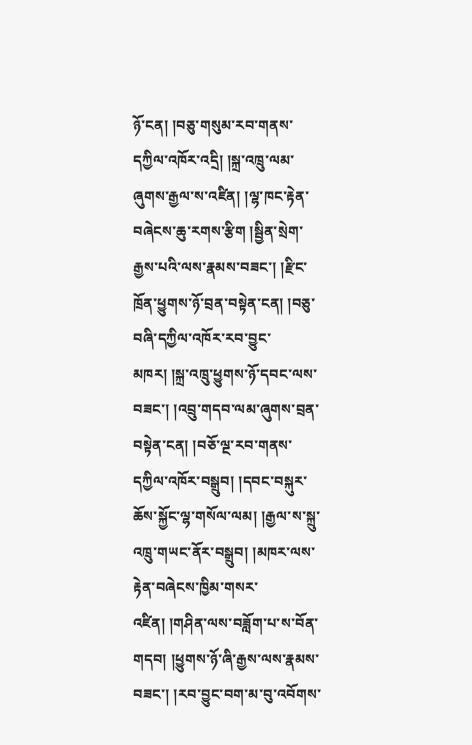ཉོ་ངན། །བཅུ་གསུམ་རབ་གནས་དཀྱིལ་འཁོར་འདྲི། །སྐྲ་འཁྲུ་ལམ་ཞུགས་རྒྱལ་ས་འཛིན། །ལྷ་ཁང་རྟེན་བཞེངས་ཆུ་རགས་རྩིག །སྦྱིན་སྲེག་རྒྱས་པའི་ལས་རྣམས་བཟང་། །རྫིང་ཁྲོན་ཕྱུགས་ཉོ་བྲན་བསྟེན་ངན། །བཅུ་བཞི་དཀྱིལ་འཁོར་རབ་བྱུང་མཁར། །སྐྲ་འཁྲུ་ཕྱུགས་ཉོ་དབང་ལས་བཟང་། །འབྲུ་གདབ་ལམ་ཞུགས་བྲན་བསྟེན་ངན། །བཅོ་ལྔ་རབ་གནས་དཀྱིལ་འཁོར་བསྒྲུབ། །དབང་བསྐུར་ཆོས་སྐྱོང་ལྷ་གསོལ་ལམ། །རྒྱལ་ས་སྐྲུ་འཁྲུ་གཡང་ནོར་བསྒྲུབ། །མཁར་ལས་རྟེན་བཞེངས་ཁྱིམ་གསར་འཛིན། །གཤིན་ལས་བཟློག་པ་ས་བོན་གདབ། །ཕྱུགས་ཉོ་ཞི་རྒྱས་ལས་རྣམས་བཟང་། །རབ་བྱུང་བག་མ་བུ་འབོགས་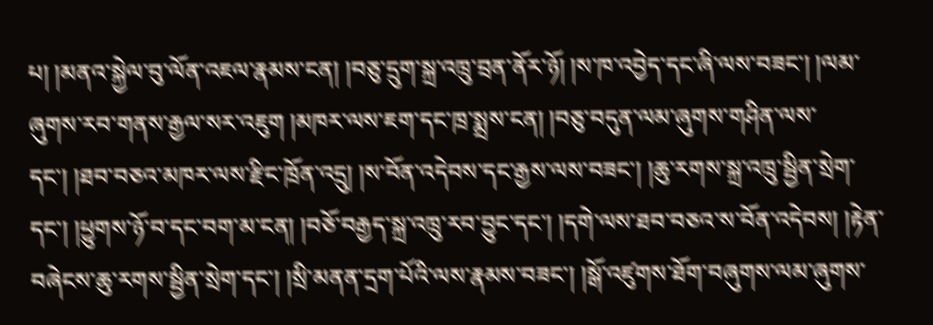པ། །མནའ་སྐྱེལ་བུ་ལོན་འཇལ་རྣམས་ངན། །བཅུ་དྲུག་སྐྲ་འཁྲུ་བྲན་ནོར་ཉོ། །ས་ཁ་འབྱེད་དང་ཞི་ལས་བཟང་། །ལམ་ཞུགས་རབ་གནས་རྒྱལ་སར་འཇུག །མཁར་ལས་ཇག་དང་ཁྲ་སྨྲས་ངན། །བཅུ་བདུན་ལམ་ཞུགས་གཤིན་ལས་དང་། །ཐབ་བཅའ་མཁར་ལས་རྫིང་ཁྲོན་འདྲུ། །ས་བོན་འདེབས་དང་རྒྱས་ལས་བཟང་། །ཆུ་རགས་སྐྲ་འཁྲུ་སྦྱིན་སྲེག་དང་། །ཕྱུགས་ཉོ་བ་དང་བག་མ་ངན། །བཅོ་བརྒྱད་སྐྲ་འཁྲུ་རབ་བྱུང་དང་། །དགེ་ལས་ཐབ་བཅའ་ས་བོན་འདེབས། །རྟེན་བཞེངས་ཆུ་རགས་སྦྱིན་སྲེག་དང་། །སྲི་མནན་དྲག་པོའི་ལས་རྣམས་བཟང་། །སྒོ་འཛུགས་ཐོག་བཞུགས་ལམ་ཞུགས་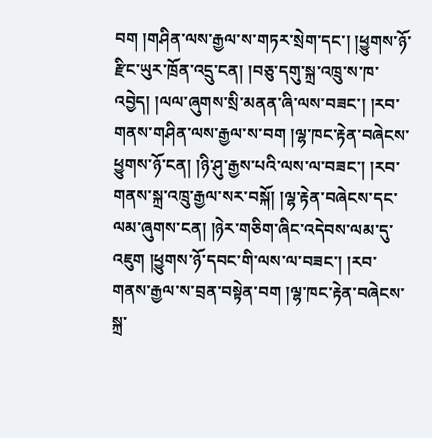བག །གཤིན་ལས་རྒྱལ་ས་གཏར་སྲེག་དང་། །ཕྱུགས་ཉོ་རྫིང་ཡུར་ཁྲོན་འདྲུ་ངན། །བཅུ་དགུ་སྐྲ་འཁྲུ་ས་ཁ་འབྱེད། །ལལ་ཞུགས་སྲི་མནན་ཞི་ལས་བཟང་། །རབ་གནས་གཤིན་ལས་རྒྱལ་ས་བག །ལྷ་ཁང་རྟེན་བཞེངས་ཕྱུགས་ཉོ་ངན། །ཉི་ཤུ་རྒྱས་པའི་ལས་ལ་བཟང་། །རབ་གནས་སྐྲ་འཁྲུ་རྒྱལ་སར་བསྐོ། །ལྷ་རྟེན་བཞེངས་དང་ལམ་ཞུགས་ངན། །ཉེར་གཅིག་ཞིང་འདེབས་ལམ་དུ་འཇུག །ཕྱུགས་ཉོ་དབང་གི་ལས་ལ་བཟང་། །རབ་གནས་རྒྱལ་ས་བྲན་བསྟེན་བག །ལྷ་ཁང་རྟེན་བཞེངས་སྐྲ་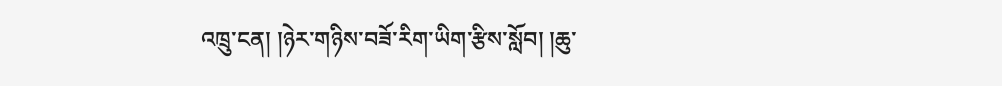འཁྲུ་ངན། །ཉེར་གཉིས་བཟོ་རིག་ཡིག་རྩིས་སློབ། །ཆུ་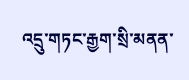འདྲུ་གཏང་རྒྱག་སྲི་མནན་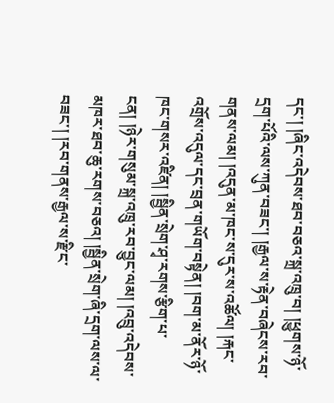དང་། །ཞིང་འདེབས་ཐབ་བཅའ་སྐྲ་འཁྲུ་བ། །ཕྱུགས་ཉོ་དྲག་པོའི་ལས་ཀུན་བཟང་། །རྒྱལ་ས་རྟེན་བཞེངས་རབ་གནས་ལམ། །འདུན་མ་ཁང་ས་དུར་ས་འཚོལ། །རྐང་འགྲོས་འདུལ་དང་བྲན་གཡོག་བསྟེན། །བག་མ་ནོར་ཉོ་ཁང་གསར་འཛིན། །སྦྱིན་སྲེག་ཤྭ་རགས་རྩིག་པ་ངན། །ཉེར་གསུམ་སྐྲ་འཁྲུ་རབ་བྱུང་ལམ། །འབྲུ་འདེབས་མཁར་ཐབ་ཆུ་རགས་བཅའ། །སྦྱིན་སྲེག་ཞི་དྲག་ལས་ལ་བཟང་། །རབ་གནས་རྒྱལ་ས་རྫིང་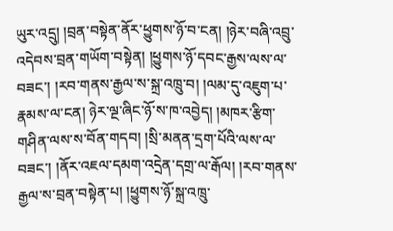ཡུར་འདྲུ། །བྲན་བསྟེན་ནོར་ཕྱུགས་ཉོ་བ་ངན། །ཉེར་བཞི་འབྲུ་འདེབས་བྲན་གཡོག་བསྟེན། །ཕྱུགས་ཉོ་དབང་རྒྱས་ལས་ལ་བཟང་། །རབ་གནས་རྒྱལ་ས་སྐྲ་འཁྲུ་བ། །ལམ་དུ་འཇུག་པ་རྣམས་ལ་ངན། ཉེར་ལྔ་ཞིང་ཉོ་ས་ཁ་འབྱེད། །མཁར་རྩིག་གཤིན་ལས་ས་བོན་གདབ། །སྲི་མནན་དྲག་པོའི་ལས་ལ་བཟང་། །ནོར་འཇལ་དམག་འདྲེན་དགྲ་ལ་རྒོལ། །རབ་གནས་རྒྱལ་ས་བྲན་བསྟེན་པ། །ཕྱུགས་ཉོ་སྐྲ་འཁྲུ་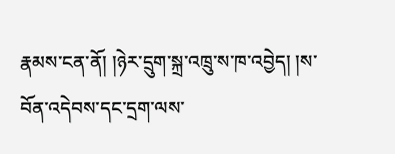རྣམས་ངན་ནོ། །ཉེར་དྲུག་སྐྲ་འཁྲུ་ས་ཁ་འབྱེད། །ས་བོན་འདེབས་དང་དྲག་ལས་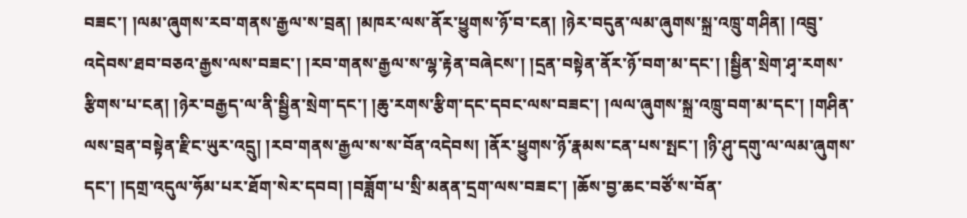བཟང་། །ལམ་ཞུགས་རབ་གནས་རྒྱལ་ས་བྲན། །མཁར་ལས་ནོར་ཕྱུགས་ཉོ་བ་ངན། །ཉེར་བདུན་ལམ་ཞུགས་སྐྲ་འཁྲུ་གཤིན། །འབྲུ་འདེབས་ཐབ་བཅའ་རྒྱས་ལས་བཟང་། །རབ་གནས་རྒྱལ་ས་ལྷ་རྟེན་བཞེངས་། །དྲན་བསྟེན་ནོར་ཉོ་བག་མ་དང་། །སྦྱིན་སྲེག་ཤྭ་རགས་རྩིགས་པ་ངན། །ཉེར་བརྒྱད་ལ་ནི་སྦྱིན་སྲེག་དང་། །ཆུ་རགས་རྩིག་དང་དབང་ལས་བཟང་། །ལལ་ཞུགས་སྐྲ་འཁྲུ་བག་མ་དང་། །གཤིན་ལས་བྲན་བསྟེན་རྫིང་ཡུར་འདྲུ། །རབ་གནས་རྒྱལ་ས་ས་བོན་འདེབས། །ནོར་ཕྱུགས་ཉོ་རྣམས་ངན་པས་སྤང་། །ཉི་ཤུ་དགུ་ལ་ལམ་ཞུགས་དང་། །དགྲ་འདུལ་ཧོམ་པར་ཐོག་སེར་དབབ། །བཟློག་པ་སྲི་མནན་དྲག་ལས་བཟང་། །ཆོས་བྱ་ཆང་བཙོ་ས་བོན་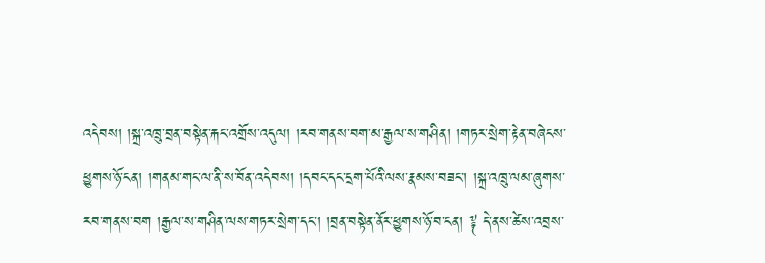འདེབས། །སྐྲ་འཁྲུ་བྲན་བསྟེན་རྐང་འགྲོས་འདུལ། །རབ་གནས་བག་མ་རྒྱལ་ས་གཤིན། །གཏར་སྲེག་རྟེན་བཞེངས་ཕྱུགས་ཉོ་ངན། །གནམ་གང་ལ་ནི་ས་བོན་འདེབས། །དབང་དང་དྲག་པོའི་ལས་རྣམས་བཟང་། །སྐྲ་འཁྲུ་ལམ་ཞུགས་རབ་གནས་བག །རྒྱལ་ས་གཤིན་ལས་གཏར་སྲེག་དང་། །བྲན་བསྟེན་ནོར་ཕྱུགས་ཉོ་བ་ངན། ༈ དེ་ནས་ཚེས་འབྲས་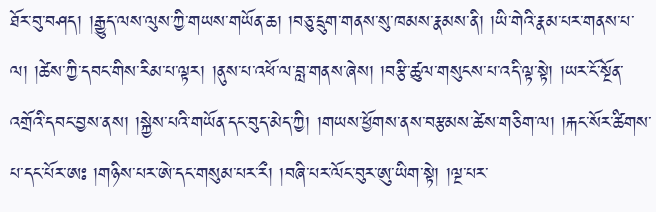ཐོར་བུ་བཤད། །རྒྱུད་ལས་ལུས་ཀྱི་གཡས་གཡོན་ཆ། །བཅུ་དྲུག་གནས་སུ་ཁམས་རྣམས་ནི། །ཡི་གེའི་རྣམ་པར་གནས་པ་ལ། །ཚེས་ཀྱི་དབང་གིས་རིམ་པ་ལྟར། །ནུས་པ་འཕོ་ལ་བླ་གནས་ཞེས། །བརྩི་ཚུལ་གསུངས་པ་འདི་ལྟ་སྟེ། །ཡར་ངོ་སྔོན་འགྲོའི་དབང་བྱས་ནས། །སྐྱེས་པའི་གཡོན་དང་བུད་མེད་ཀྱི། །གཡས་ཕྱོགས་ནས་བརྩམས་ཚེས་གཅིག་ལ། །རྐང་སོར་ཚིགས་པ་དང་པོར་ཨཿ །གཉིས་པར་ཨེ་དང་གསུམ་པར་རྀ། །བཞི་པར་ལོང་བུར་ཨུ་ཡིག་སྟེ། །ལྔ་པར་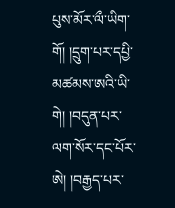པུས་མོར་ལྀ་ཡིག་གོ། །དྲུག་པར་དཔྱི་མཚམས་ཨའི་ཡི་གེ། །བདུན་པར་ལག་སོར་དང་པོར་ཨེ། །བརྒྱད་པར་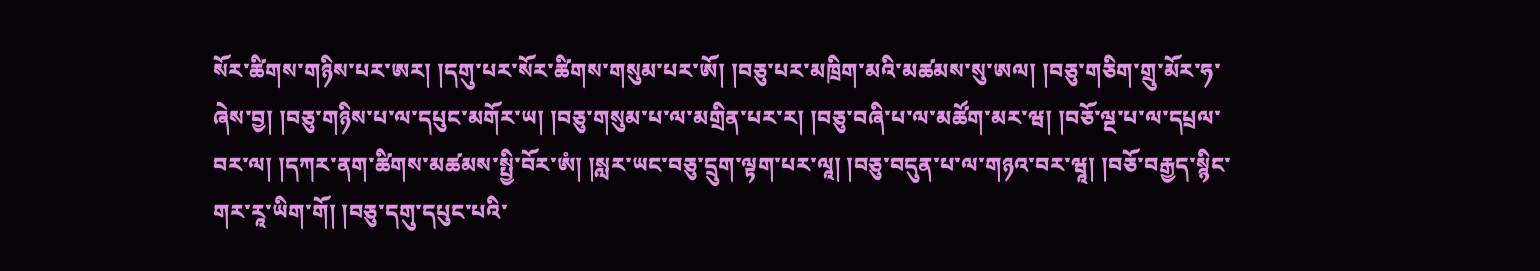སོར་ཚིགས་གཉིས་པར་ཨར། །དགུ་པར་སོར་ཚིགས་གསུམ་པར་ཨོ། །བཅུ་པར་མཁྲིག་མའི་མཚམས་སུ་ཨལ། །བཅུ་གཅིག་གྲུ་མོར་ཧ་ཞེས་བྱ། །བཅུ་གཉིས་པ་ལ་དཔུང་མགོར་ཡ། །བཅུ་གསུམ་པ་ལ་མགྲིན་པར་ར། །བཅུ་བཞི་པ་ལ་མཚོག་མར་ཝ། །བཅོ་ལྔ་པ་ལ་དཔྲལ་བར་ལ། །དཀར་ནག་ཚིགས་མཚམས་སྤྱི་བོར་ཨཾ། །སླར་ཡང་བཅུ་དྲུག་ལྟག་པར་ལཱ། །བཅུ་བདུན་པ་ལ་གཉའ་བར་ཝཱ། །བཅོ་བརྒྱད་སྙིང་གར་རཱ་ཡིག་གོ། །བཅུ་དགུ་དཔུང་པའི་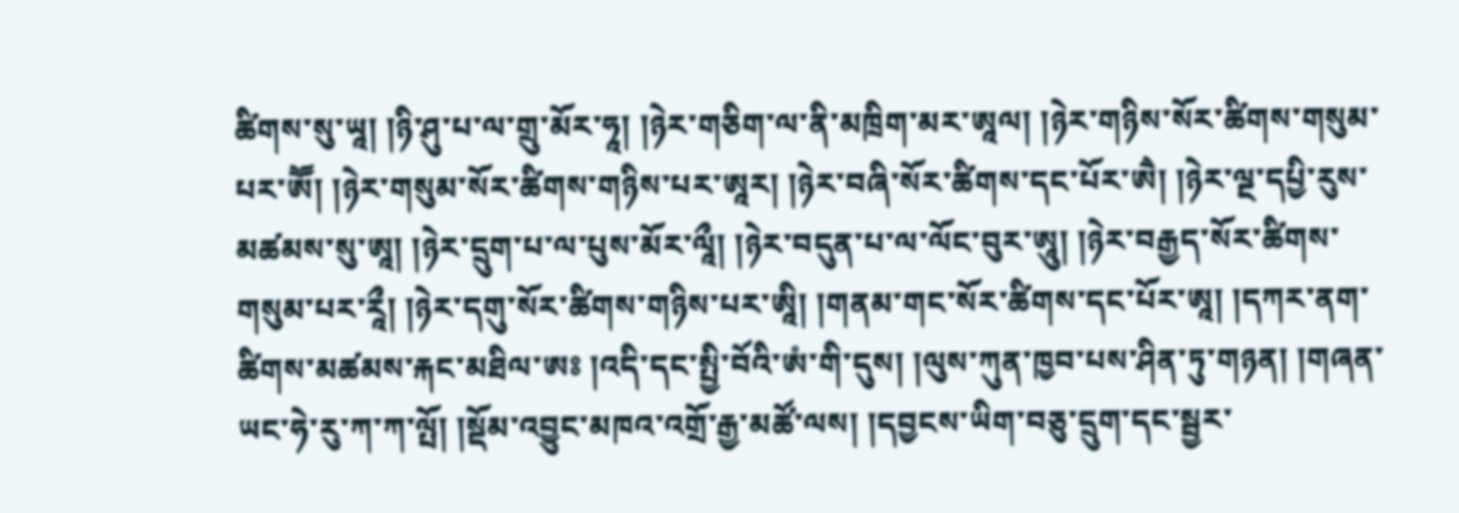ཚིགས་སུ་ཡཱ། །ཉི་ཤུ་པ་ལ་གྲུ་མོར་ཧཱ། །ཉེར་གཅིག་ལ་ནི་མཁྲིག་མར་ཨཱལ། །ཉེར་གཉིས་སོར་ཚིགས་གསུམ་པར་ཨཽ། །ཉེར་གསུམ་སོར་ཚིགས་གཉིས་པར་ཨཱར། །ཉེར་བཞི་སོར་ཚིགས་དང་པོར་ཨཻ། །ཉེར་ལྔ་དཔྱི་རུས་མཚམས་སུ་ཨཱ། །ཉེར་དྲུག་པ་ལ་པུས་མོར་ལཱྀ། །ཉེར་བདུན་པ་ལ་ལོང་བུར་ཨཱུ། །ཉེར་བརྒྱད་སོར་ཚིགས་གསུམ་པར་རཱྀ། །ཉེར་དགུ་སོར་ཚིགས་གཉིས་པར་ཨཱི། །གནམ་གང་སོར་ཚིགས་དང་པོར་ཨཱ། །དཀར་ནག་ཚིགས་མཚམས་རྐང་མཐིལ་ཨཿ །འདི་དང་སྤྱི་བོའི་ཨཾ་གི་དུས། །ལུས་ཀུན་ཁྱབ་པས་ཤིན་ཏུ་གཉན། །གཞན་ཡང་ཧེ་རུ་ཀ་ཀ་ལྤོ། །སྡོམ་འབྱུང་མཁའ་འགྲོ་རྒྱ་མཚོ་ལས། །དབྱངས་ཡིག་བཅུ་དྲུག་དང་སྦྱར་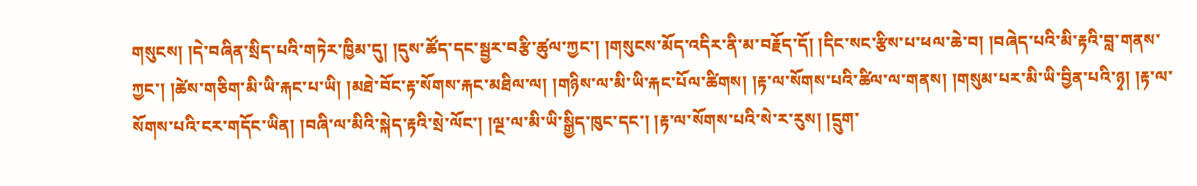གསུངས། །དེ་བཞིན་སྲིད་པའི་གཏེར་ཁྱིམ་དུ། །དུས་ཚོད་དང་སྦྱར་བརྩི་ཚུལ་ཀྱང་། །གསུངས་མོད་འདིར་ནི་མ་བརྗོད་དོ། །དིང་སང་རྩིས་པ་ཕལ་ཆེ་བ། །བཞེད་པའི་མི་རྟའི་བླ་གནས་ཀྱང་། །ཚེས་གཅིག་མི་ཡི་རྐང་པ་ཡི། །མཐེ་བོང་རྟ་སོགས་རྐང་མཐིལ་ལ། །གཉིས་ལ་མི་ཡི་རྐང་པོལ་ཚིགས། །རྟ་ལ་སོགས་པའི་ཚིལ་ལ་གནས། །གསུམ་པར་མི་ཡི་བྱིན་པའི་ཉྭ། །རྟ་ལ་སོགས་པའི་ངར་གདོང་ཡིན། །བཞི་ལ་མིའི་སྐེད་རྟའི་སྲེ་ལོང་། །ལྔ་ལ་མི་ཡི་སྒྱིད་ཁུང་དང་། །རྟ་ལ་སོགས་པའི་སེ་ར་རུས། །དྲུག་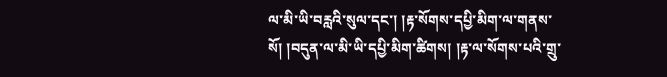ལ་མི་ཡི་བརླའི་སུལ་དང་། །རྟ་སོགས་དཔྱི་མིག་ལ་གནས་སོ། །བདུན་ལ་མི་ཡི་དཔྱི་མིག་ཚིགས། །རྟ་ལ་སོགས་པའི་གྲུ་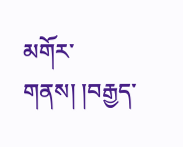མགོར་གནས། །བརྒྱད་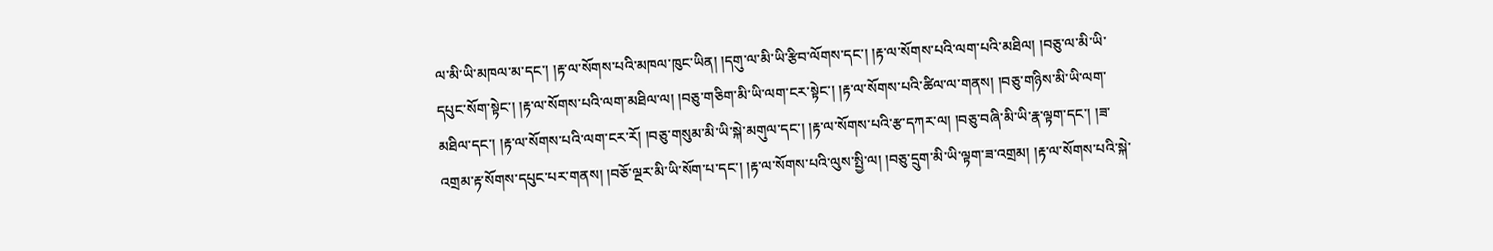ལ་མི་ཡི་མཁལ་མ་དང་། །རྟ་ལ་སོགས་པའི་མཁལ་ཁུང་ཡིན། །དགུ་ལ་མི་ཡི་རྩིབ་ལོགས་དང་། །རྟ་ལ་སོགས་པའི་ལག་པའི་མཐིལ། །བཅུ་ལ་མི་ཡི་དཔུང་སོག་སྟེང་། །རྟ་ལ་སོགས་པའི་ལག་མཐིལ་ལ། །བཅུ་གཅིག་མི་ཡི་ལག་ངར་སྟེང་། །རྟ་ལ་སོགས་པའི་ཚིལ་ལ་གནས། །བཅུ་གཉིས་མི་ཡི་ལག་མཐིལ་དང་། །རྟ་ལ་སོགས་པའི་ལག་ངར་རོ། །བཅུ་གསུམ་མི་ཡི་སྐེ་མགུལ་དང་། །རྟ་ལ་སོགས་པའི་རྩ་དཀར་ལ། །བཅུ་བཞི་མི་ཡི་རྣ་ལྟག་དང་། །ཟ་འགྲམ་རྟ་སོགས་དཔུང་པར་གནས། །བཅོ་ལྔར་མི་ཡི་སོག་པ་དང་། །རྟ་ལ་སོགས་པའི་ལུས་སྤྱི་ལ། །བཅུ་དྲུག་མི་ཡི་ལྟག་ཟ་འགྲམ། །རྟ་ལ་སོགས་པའི་སྐེ་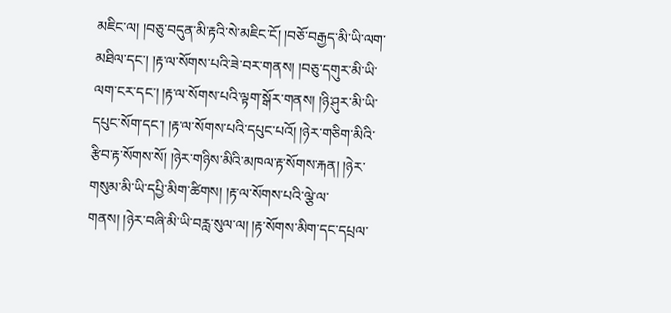མཇིང་ལ། །བཅུ་བདུན་མི་རྟའི་སེ་མཇིང་ངོ། །བཅོ་བརྒྱད་མི་ཡི་ལག་མཐིལ་དང་། །རྟ་ལ་སོགས་པའི་ཟེ་བར་གནས། །བཅུ་དགུར་མི་ཡི་ལག་ངར་དང་། །རྟ་ལ་སོགས་པའི་ལྟག་སྒོར་གནས། །ཉི་ཤུར་མི་ཡི་དཔུང་སོག་དང་། །རྟ་ལ་སོགས་པའི་དཔུང་པའོ། །ཉེར་གཅིག་མིའི་རྩིབ་རྟ་སོགས་སོ། །ཉེར་གཉིས་མིའི་མཁལ་རྟ་སོགས་རྐན། །ཉེར་གསུམ་མི་ཡི་དཔྱི་མིག་ཚིགས། །རྟ་ལ་སོགས་པའི་ལྕེ་ལ་གནས། །ཉེར་བཞི་མི་ཡི་བརླ་སུལ་ལ། །རྟ་སོགས་མིག་དང་དཔྲལ་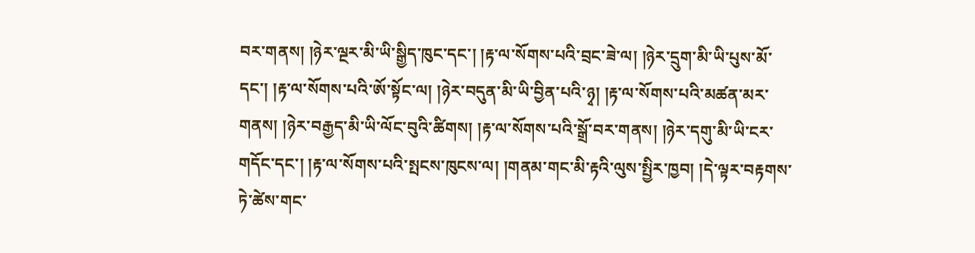བར་གནས། །ཉེར་ལྔར་མི་ཡི་སྒྱིད་ཁུང་དང་། །རྟ་ལ་སོགས་པའི་བྲང་ཟེ་ལ། །ཉེར་དྲུག་མི་ཡི་པུས་མོ་དང་། །རྟ་ལ་སོགས་པའི་ཨོ་སྟོང་ལ། །ཉེར་བདུན་མི་ཡི་བྱིན་པའི་ཉྭ། །རྟ་ལ་སོགས་པའི་མཚན་མར་གནས། །ཉེར་བརྒྱད་མི་ཡི་ལོང་བུའི་ཚིགས། །རྟ་ལ་སོགས་པའི་སྒྲོ་བར་གནས། །ཉེར་དགུ་མི་ཡི་ངར་གདོང་དང་། །རྟ་ལ་སོགས་པའི་སྤངས་ཁུངས་ལ། །གནམ་གང་མི་རྟའི་ལུས་སྤྱིར་ཁྱབ། །དེ་ལྟར་བརྟགས་ཏེ་ཚེས་གང་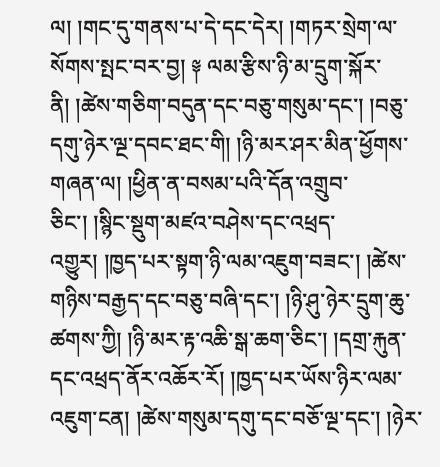ལ། །གང་དུ་གནས་པ་དེ་དང་དེར། །གཏར་སྲེག་ལ་སོགས་སྤང་བར་བྱ། ༈ ལམ་རྩིས་ཉི་མ་དྲུག་སྐོར་ནི། །ཚེས་གཅིག་བདུན་དང་བཅུ་གསུམ་དང་། །བཅུ་དགུ་ཉེར་ལྔ་དབང་ཐང་གི། །ཉི་མར་ཤར་མིན་ཕྱོགས་གཞན་ལ། །ཕྱིན་ན་བསམ་པའི་དོན་འགྲུབ་ཅིང་། །སྙིང་སྡུག་མཛའ་བཤེས་དང་འཕྲད་འགྱུར། །ཁྱད་པར་སྟག་ཉི་ལམ་འཇུག་བཟང་། །ཚེས་གཉིས་བརྒྱད་དང་བཅུ་བཞི་དང་། །ཉི་ཤུ་ཉེར་དྲུག་ཆུ་ཚགས་ཀྱི། །ཉི་མར་རྟ་འཆི་སྒ་ཆག་ཅིང་། །དགྲ་རྐུན་དང་འཕྲད་ནོར་འཆོར་རོ། །ཁྱད་པར་ཡོས་ཉིར་ལམ་འཇུག་ངན། །ཚེས་གསུམ་དགུ་དང་བཅོ་ལྔ་དང་། །ཉེར་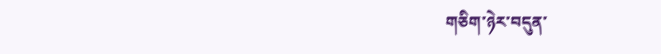གཅིག་ཉེར་བདུན་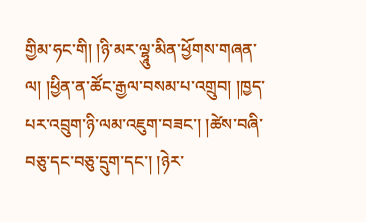གྱིམ་ཧང་གི། །ཉི་མར་ལྷཱུ་མིན་ཕྱོགས་གཞན་ལ། །ཕྱིན་ན་ཚོང་རྒྱལ་བསམ་པ་འགྲུབ། །ཁྱད་པར་འབྲུག་ཉི་ལམ་འཇུག་བཟང་། །ཚེས་བཞི་བཅུ་དང་བཅུ་དྲུག་དང་། །ཉེར་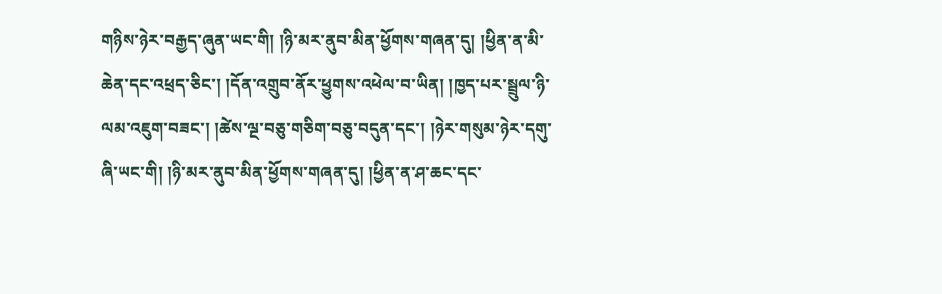གཉིས་ཉེར་བརྒྱད་ཞུན་ཡང་གི། །ཉི་མར་ནུབ་མིན་ཕྱོགས་གཞན་དུ། །ཕྱིན་ན་མི་ཆེན་དང་འཕྲད་ཅིང་། །དོན་འགྲུབ་ནོར་ཕྱུགས་འཕེལ་བ་ཡིན། །ཁྱད་པར་སྦྲུལ་ཉི་ལམ་འཇུག་བཟང་། །ཚེས་ལྔ་བཅུ་གཅིག་བཅུ་བདུན་དང་། །ཉེར་གསུམ་ཉེར་དགུ་ཞི་ཡང་གི། །ཉི་མར་ནུབ་མིན་ཕྱོགས་གཞན་དུ། །ཕྱིན་ན་ཤ་ཆང་དང་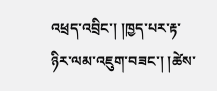འཕྲད་འབྲིང་། །ཁྱད་པར་རྟ་ཉིར་ལམ་འཇུག་བཟང་། །ཚེས་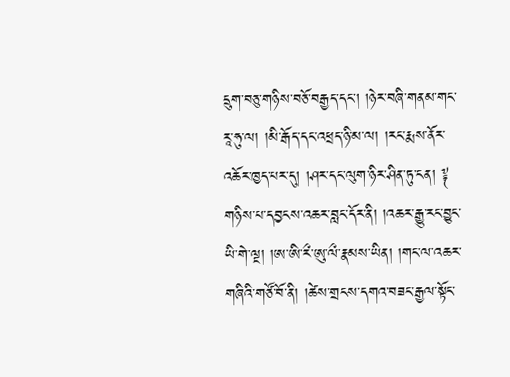དྲུག་བཅུ་གཉིས་བཅོ་བརྒྱད་དང་། །ཉེར་བཞི་གནམ་གང་རཱ་ཧུ་ལ། །མི་རྒོད་དང་འཕྲད་ཉི་མ་ལ། །རང་རྨས་ནོར་འཆོར་ཁྱད་པར་དུ། །ཤར་དང་ལུག་ཉིར་ཤིན་ཏུ་ངན། ༈ གཉིས་པ་དབྱངས་འཆར་བླང་དོར་ནི། །འཆར་རྒྱུ་རང་བྱུང་ཡི་གེ་ལྔ། །ཨ་ཨི་རྀ་ཨུ་ལྀ་རྣམས་ཡིན། །གང་ལ་འཆར་གཞིའི་གཙོ་བོ་ནི། །ཚེས་གྲངས་དགའ་བཟང་རྒྱལ་སྟོང་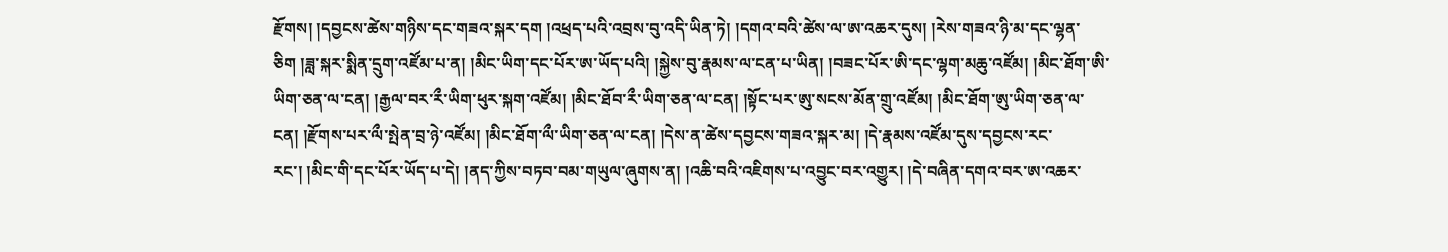རྫོགས། །དབྱངས་ཚེས་གཉིས་དང་གཟའ་སྐར་དག །འཕྲད་པའི་འབྲས་བུ་འདི་ཡིན་ཏེ། །དགའ་བའི་ཚེས་ལ་ཨ་འཆར་དུས། །རེས་གཟའ་ཉི་མ་དང་ལྷན་ཅིག །ཟླ་སྐར་སྨིན་དྲུག་འཛོམ་པ་ན། །མིང་ཡིག་དང་པོར་ཨ་ཡོད་པའི། །སྐྱེས་བུ་རྣམས་ལ་ངན་པ་ཡིན། །བཟང་པོར་ཨི་དང་ལྷག་མཆུ་འཛོམ། །མིང་ཐོག་ཨི་ཡིག་ཅན་ལ་ངན། །རྒྱལ་བར་རྀ་ཡིག་ཕུར་སྐག་འཛོམ། །མིང་ཐོབ་རྀ་ཡིག་ཅན་ལ་ངན། །སྟོང་པར་ཨུ་སངས་མོན་གྲུ་འཛོམ། །མིང་ཐོག་ཨུ་ཡིག་ཅན་ལ་ངན། །རྫོགས་པར་ལྀ་སྤེན་བྲ་ཉེ་འཛོམ། །མིང་ཐོག་ལྀ་ཡིག་ཅན་ལ་ངན། །དེས་ན་ཚེས་དབྱངས་གཟའ་སྐར་མ། །དེ་རྣམས་འཛོམ་དུས་དབྱངས་རང་རང་། །མིང་གི་དང་པོར་ཡོད་པ་དེ། །ནད་ཀྱིས་བཏབ་བམ་གཡུལ་ཞུགས་ན། །འཆི་བའི་འཇིགས་པ་འབྱུང་བར་འགྱུར། །དེ་བཞིན་དགའ་བར་ཨ་འཆར་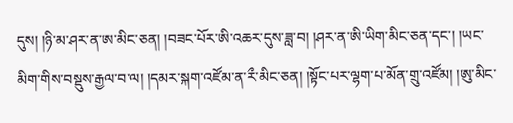དུས། །ཉི་མ་ཤར་ན་ཨ་མིང་ཅན། །བཟང་པོར་ཨི་འཆར་དུས་ཟླ་བ། །ཤར་ན་ཨི་ཡིག་མིང་ཅན་དང་། །ཡང་མིག་གིས་བསྡུས་རྒྱལ་བ་ལ། །དམར་སྐག་འཛོམ་ན་རྀ་མིང་ཅན། །སྟོང་པར་ལྷག་པ་མོན་གྲུ་འཛོམ། །ཨུ་མིང་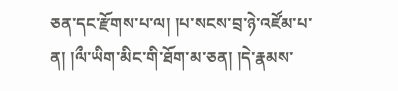ཅན་དང་རྫོགས་པ་ལ། །པ་སངས་བྲ་ཉེ་འཛོམ་པ་ན། །ལྀ་ཡིག་མིང་གི་ཐོག་མ་ཅན། །དེ་རྣམས་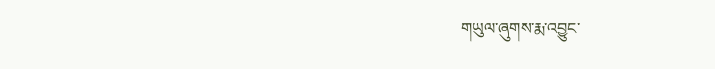གཡུལ་ཞུགས་རྨ་འབྱུང་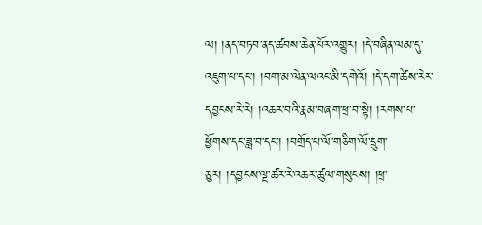ལ། །ནད་བཏབ་ནད་ཚབས་ཆེན་པོར་འགྱུར། །དེ་བཞིན་ལམ་དུ་འཇུག་པ་དང་། །བག་མ་ལེན་ལའང་མི་དགེའོ། །དེ་དག་ཚེས་རེར་དབྱངས་རེ་རེ། །འཆར་བའི་རྣམ་བཞག་ཕྲ་བ་སྟེ། །རགས་པ་ཕྱོགས་དང་ཟླ་བ་དང་། །བགྲོད་པ་ལོ་གཅིག་ལོ་དྲུག་ཅུར། །དབྱངས་ལྔ་ཚར་རེ་འཆར་ཚུལ་གསུངས། །ཕྲ་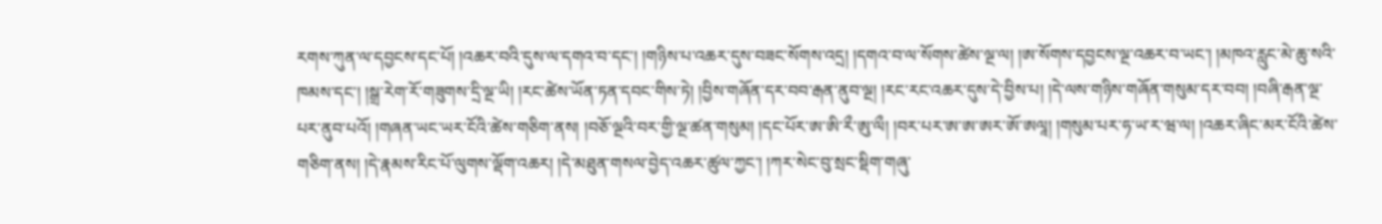རགས་ཀུན་ལ་དབྱངས་དང་པོ། །འཆར་བའི་དུས་ལ་དགའ་བ་དང་། །གཉིས་པ་འཆར་དུས་བཟང་སོགས་འདྲ། །དགའ་བ་ལ་སོགས་ཚེས་ལྔ་ལ། །ཨ་སོགས་དབྱངས་ལྔ་འཆར་བ་ཡང་། །མཁའ་རླུང་མེ་ཆུ་སའི་ཁམས་དང་། །སྒྲ་རེག་རོ་གཟུགས་དྲི་ལྔ་ཡི། །རང་ཚེས་ཡོན་ཏན་དབང་གིས་ཏེ། །བྱིས་གཞོན་དར་བབ་རྒན་ནུབ་ལྔ། །རང་རང་འཆར་དུས་དེ་བྱིས་པ། །དེ་ལས་གཉིས་གཞོན་གསུམ་དར་བབ། །བཞི་རྒན་ལྔ་པར་ནུབ་པའོ། །གཞན་ཡང་ཡར་ངོའི་ཚེས་གཅིག་ནས། །བཅོ་ལྔའི་བར་གྱི་ལྔ་ཚན་གསུམ། །དང་པོར་ཨ་ཨི་རྀ་ཨུ་ལྀ། །བར་པར་ཨ་ཨ་ཨར་ཨོ་ཨལཱ། །གསུམ་པར་ཧ་ཡ་ར་ཝ་ལ། །འཆར་ཞིང་མར་ངོའི་ཚེས་གཅིག་ནས། །དེ་རྣམས་རིང་པོ་ལུགས་ལྡོག་འཆར། །དེ་མཐུན་གསལ་བྱེད་འཆར་ཚུལ་ཀྱང་། །ཀར་སེང་བུ་སྲང་སྡིག་གཞུ་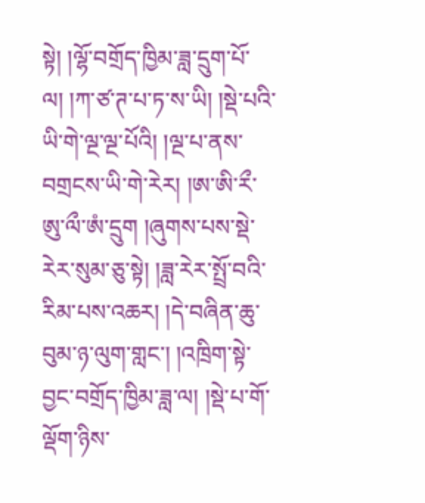སྟེ། །ལྷོ་བགྲོད་ཁྱིམ་ཟླ་དྲུག་པོ་ལ། །ཀ་ཙ་ཊ་པ་ཏ་ས་ཡི། །སྡེ་པའི་ཡི་གེ་ལྔ་ལྔ་པོའི། །ལྔ་པ་ནས་བགྲངས་ཡི་གེ་རེར། །ཨ་ཨི་རྀ་ཨུ་ལྀ་ཨཾ་དྲུག །ཞུགས་པས་སྡེ་རེར་སུམ་ཅུ་སྟེ། །ཟླ་རེར་སྤྲོ་བའི་རིམ་པས་འཆར། །དེ་བཞིན་ཆུ་བུམ་ཉ་ལུག་གླང་། །འཁྲིག་སྟེ་བྱང་བགྲོད་ཁྱིམ་ཟླ་ལ། །སྡེ་པ་གོ་ལྡོག་ཉིས་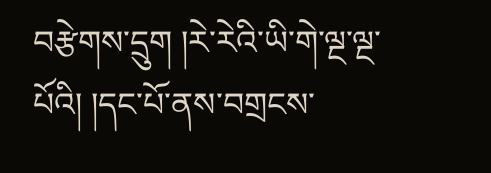བརྩེགས་དྲུག །རེ་རེའི་ཡི་གེ་ལྔ་ལྔ་པོའི། །དང་པོ་ནས་བགྲངས་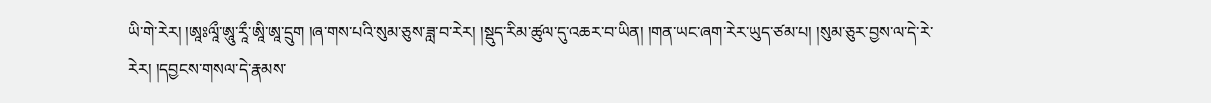ཡི་གེ་རེར། །ཨཱཿལཱྀ་ཨཱུ་རཱྀ་ཨཱི་ཨཱ་དྲུག །ཞ་གས་པའི་སུམ་ཅུས་ཟླ་བ་རེར། །སྡུད་རིམ་ཚུལ་དུ་འཆར་བ་ཡིན། །གན་ཡང་ཞག་རེར་ཡུད་ཙམ་པ། །སུམ་ཅུར་བྱས་ལ་དེ་རེ་རེར། །དབྱངས་གསལ་དེ་རྣམས་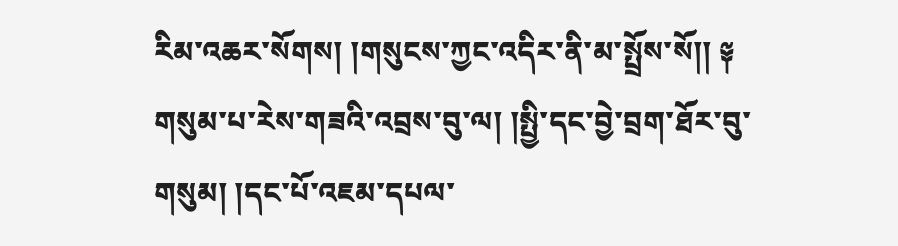རིམ་འཆར་སོགས། །གསུངས་ཀྱང་འདིར་ནི་མ་སྤྲོས་སོ།། ༈ གསུམ་པ་རེས་གཟའི་འབྲས་བུ་ལ། །སྤྱི་དང་བྱེ་བྲག་ཐོར་བུ་གསུམ། །དང་པོ་འཇམ་དཔལ་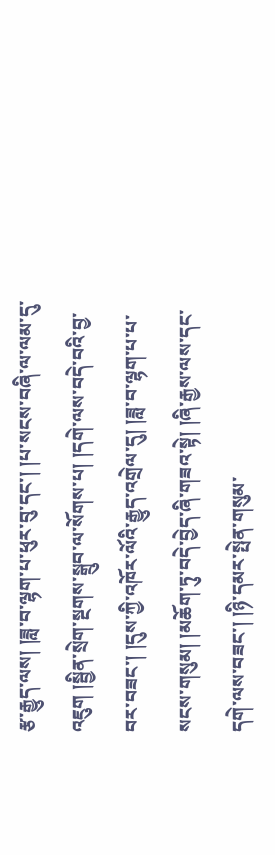རྩ་རྒྱུད་ལས། །ཟླ་བ་ལྷག་པ་ཕུར་བུ་དང་། །པ་སངས་བཞི་ལ་ལམ་དུ་འཇུག །སྦྱིན་སྲེག་སྔགས་སྒྲུབ་ལ་སོགས་པ། །དགེ་ལས་བདེ་བའི་བྱ་བར་བཟང་། །དུས་ཀྱི་འཁོར་ལོའི་རྒྱུད་འགྲེལ་དུ། །ཟླ་བ་ལྷག་པ་པ་སངས་གསུམ། །མཆོག་ཏུ་བདེ་བྱེད་ཞི་གཟའ་སྟེ། །ཞི་རྒྱས་ལས་དང་དགེ་ལས་བཟང་། །ཉི་དམར་སྤེན་གསུམ་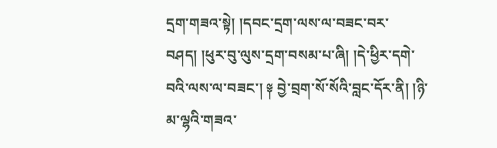དྲག་གཟའ་སྟེ། །དབང་དྲག་ལས་ལ་བཟང་བར་བཤད། །ཕུར་བུ་ལུས་དྲག་བསམ་པ་ཞི། །དེ་ཕྱིར་དགེ་བའི་ལས་ལ་བཟང་། ༈ བྱེ་བྲག་སོ་སོའི་བླང་དོར་ནི། །ཉི་མ་ལྷའི་གཟའ་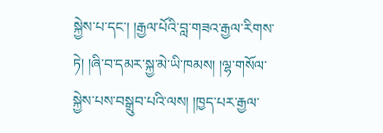སྐྱེས་པ་དང་། །རྒྱལ་པོའི་བླ་གཟའ་རྒྱལ་རིགས་ཏེ། །ཞི་བ་དམར་སྐྱ་མེ་ཡི་ཁམས། །ལྷ་གསོལ་སྐྱེས་པས་བསྒྲུབ་པའི་ལས། །ཁྱད་པར་རྒྱལ་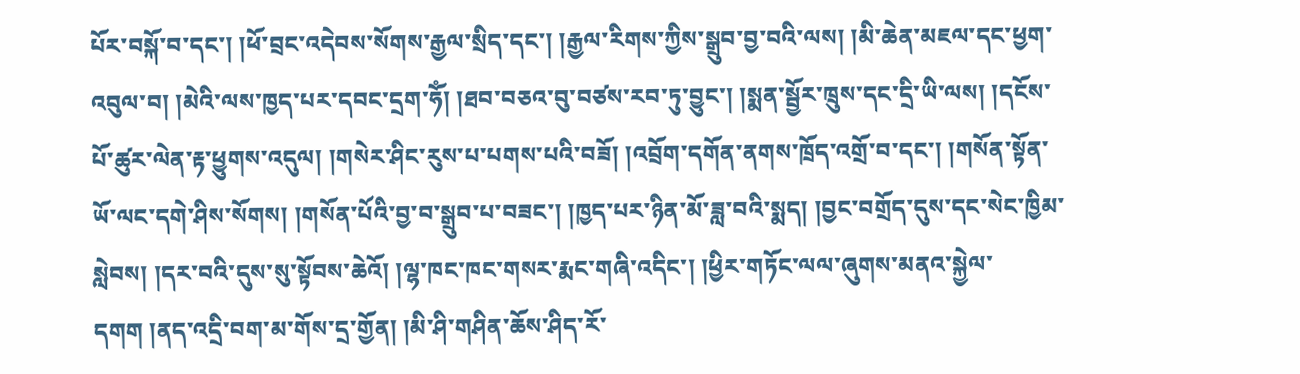པོར་བསྐོ་བ་དང་། །ཕོ་བྲང་འདེབས་སོགས་རྒྱལ་སྲིད་དང་། །རྒྱལ་རིགས་ཀྱིས་སྒྲུབ་བྱ་བའི་ལས། །མི་ཆེན་མཇལ་དང་ཕྱག་འབུལ་བ། །མེའི་ལས་ཁྱད་པར་དབང་དྲག་ཧོཾ། །ཐབ་བཅའ་བུ་བཙས་རབ་ཏུ་བྱུང་། །སྨན་སྦྱོར་ཁྲུས་དང་དྲི་ཡི་ལས། །དངོས་པོ་ཚུར་ལེན་རྟ་ཕྱུགས་འདུལ། །གསེར་ཤིང་རུས་པ་པགས་པའི་བཟོ། །འབྲོག་དགོན་ནགས་ཁྲོད་འགྲོ་བ་དང་། །གསོན་སྟོན་ཡོ་ལང་དགེ་ཤིས་སོགས། །གསོན་པོའི་བྱ་བ་སྒྲུབ་པ་བཟང་། །ཁྱད་པར་ཉིན་མོ་ཟླ་བའི་སྨད། །བྱང་བགྲོད་དུས་དང་སེང་ཁྱིམ་སླེབས། །དར་བའི་དུས་སུ་སྟོབས་ཆེའོ། །ལྷ་ཁང་ཁང་གསར་རྨང་གཞི་འདིང་། །ཕྱིར་གཏོང་ལལ་ཞུགས་མནའ་སྐྱེལ་དགག །ནད་འདྲི་བག་མ་གོས་དྲ་གྱོན། །མི་ཤི་གཤིན་ཆོས་ཤིད་རོ་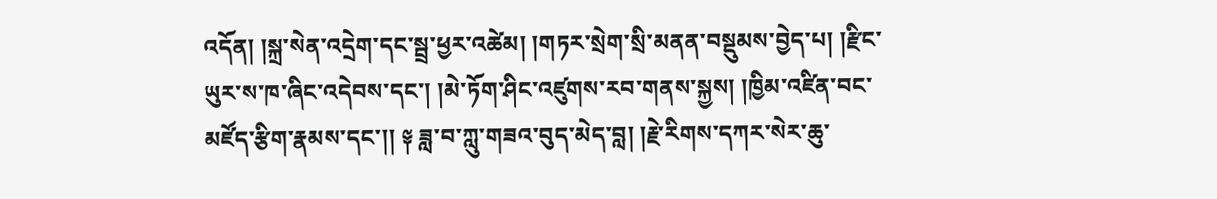འདོན། །སྐྲ་སེན་འདྲེག་དང་སྦྲ་ཕྱར་འཚེམ། །གཏར་སྲེག་སྲི་མནན་བསྡུམས་བྱེད་པ། །རྫིང་ཡུར་ས་ཁ་ཞིང་འདེབས་དང་། །མེ་ཏོག་ཤིང་འཛུགས་རབ་གནས་སྐྱས། །ཁྱིམ་འཛིན་བང་མཛོད་རྩིག་རྣམས་དང་།། ༈ ཟླ་བ་ཀླུ་གཟའ་བུད་མེད་བླ། །རྗེ་རིགས་དཀར་སེར་ཆུ་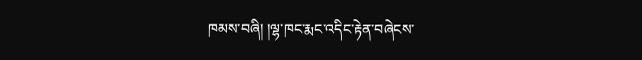ཁམས་བཞི། །ལྷ་ཁང་རྨང་འདིང་རྟེན་བཞེངས་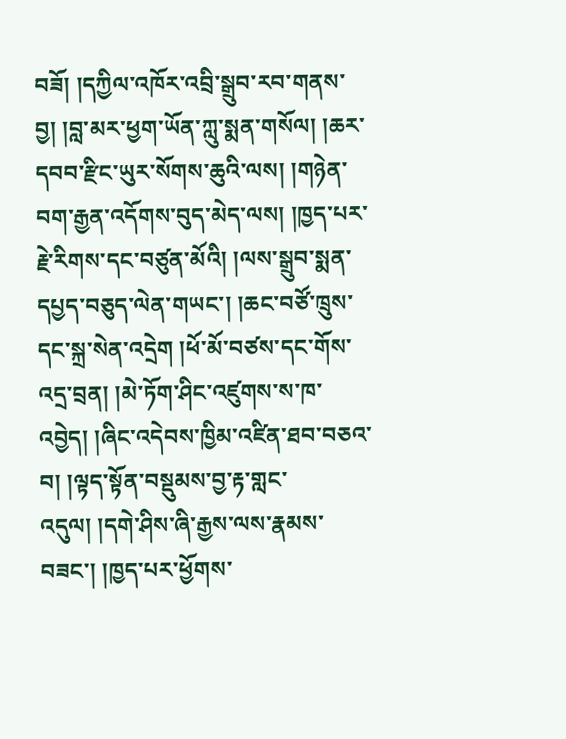བཟོ། །དཀྱིལ་འཁོར་འབྲི་སྒྲུབ་རབ་གནས་བྱ། །བླ་མར་ཕྱག་ཡོན་ཀླུ་སྨན་གསོལ། །ཆར་དབབ་རྫིང་ཡུར་སོགས་ཆུའི་ལས། །གཉེན་བག་རྒྱན་འདོགས་བུད་མེད་ལས། །ཁྱད་པར་རྗེ་རིགས་དང་བཙུན་མོའི། །ལས་སྒྲུབ་སྨན་དཔྱད་བཅུད་ལེན་གཡང་། །ཆང་བཙོ་ཁྲུས་དང་སྐྲ་སེན་འདྲེག །ཕོ་མོ་བཙས་དང་གོས་འདྲ་བྲན། །མེ་ཏོག་ཤིང་འཛུགས་ས་ཁ་འབྱེད། །ཞིང་འདེབས་ཁྱིམ་འཛིན་ཐབ་བཅའ་བ། །ལྟད་སྟོན་བསྡུམས་བྱ་རྟ་གླང་འདུལ། །དགེ་ཤིས་ཞི་རྒྱས་ལས་རྣམས་བཟང་། །ཁྱད་པར་ཕྱོགས་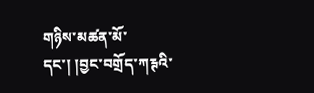གཉིས་མཚན་མོ་དང་། །བྱང་བགྲོད་ཀརྚའི་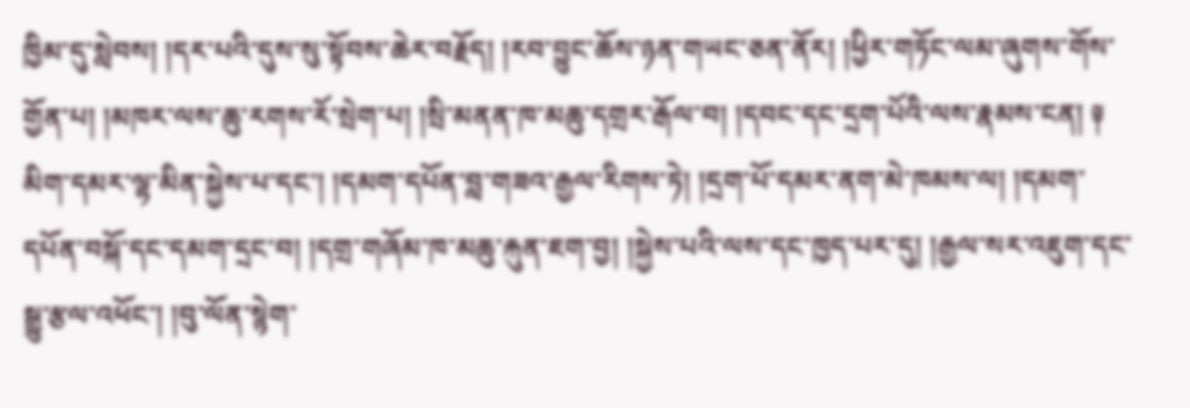ཁྱིམ་དུ་སླེབས། །དར་པའི་དུས་སུ་སྟོབས་ཆེར་བརྗོད། །རབ་བྱུང་ཆོས་ཉན་གཡང་ཅན་ནོར། །ཕྱིར་གཏོང་ལམ་ཞུགས་གོས་གྱོན་པ། །མཁར་ལས་ཆུ་རགས་རོ་སྲེག་པ། །སྲི་མནན་ཁ་མཆུ་དགྲར་རྒོལ་བ། །དབང་དང་དྲག་པོའི་ལས་རྣམས་ངན། ༈ མིག་དམར་ལྷ་མིན་སྐྱེས་པ་དང་། །དམག་དཔོན་བླ་གཟའ་རྒྱལ་རིགས་ཏེ། །དྲག་པོ་དམར་ནག་མེ་ཁམས་ལ། །དམག་དཔོན་བསྐོ་དང་དམག་དྲང་བ། །དགྲ་གཞོམ་ཁ་མཆུ་རྐུན་ཇག་བྱ། །སྐྱེས་པའི་ལས་དང་ཁྱད་པར་དུ། །རྒྱལ་སར་འཇུག་དང་སྒྱུ་རྩལ་འཕོང་། །བུ་ལོན་སྙེག་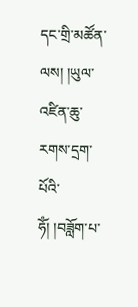དང་གྲི་མཚོན་ལས། །ཡུལ་འཛིན་ཆུ་རགས་དྲག་པོའི་ཧོཾ། །བཟློག་པ་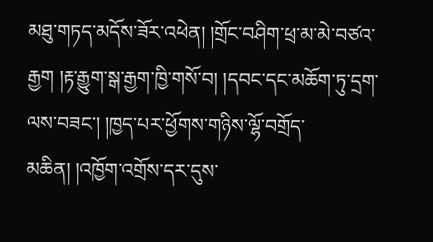མཐུ་གཏད་མདོས་ཟོར་འཕེན། །གྲོང་བཤིག་ཕྲ་མ་མེ་བཙའ་རྒྱག །རྟ་རྒྱུག་སྒ་རྒྱག་ཁྱི་གསོ་བ། །དབང་དང་མཆོག་ཏུ་དྲག་ལས་བཟང་། །ཁྱད་པར་ཕྱོགས་གཉིས་ལྷོ་བགྲོད་མཆིན། །འཁྱོག་འགྲོས་དར་དུས་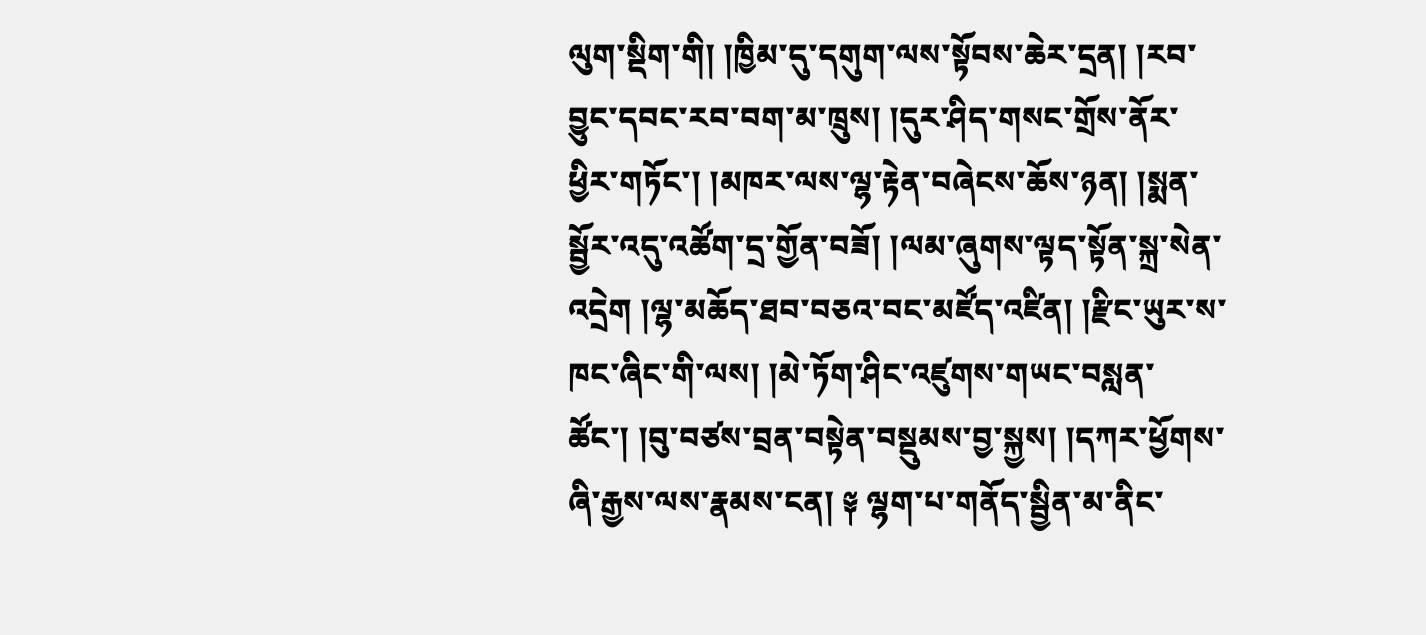ལུག་སྡིག་གི། །ཁྱིམ་དུ་དགུག་ལས་སྟོབས་ཆེར་དྲན། །རབ་བྱུང་དབང་རབ་བག་མ་ཁྲུས། །དུར་ཤིད་གསང་གྲོས་ནོར་ཕྱིར་གཏོང་། །མཁར་ལས་ལྷ་རྟེན་བཞེངས་ཆོས་ཉན། །སྨན་སྦྱོར་འདུ་འཚོག་དྲ་གྱོན་བཟོ། །ལམ་ཞུགས་ལྟད་སྟོན་སྐྲ་སེན་འདྲེག །ལྷ་མཆོད་ཐབ་བཅའ་བང་མཛོད་འཛིན། །རྫིང་ཡུར་ས་ཁང་ཞིང་གི་ལས། །མེ་ཏོག་ཤིང་འཛུགས་གཡང་བསླན་ཚོང་། །བུ་བཙས་བྲན་བསྟེན་བསྡུམས་བྱ་སྐྱས། །དཀར་ཕྱོགས་ཞི་རྒྱས་ལས་རྣམས་ངན། ༈ ལྷག་པ་གནོད་སྦྱིན་མ་ནིང་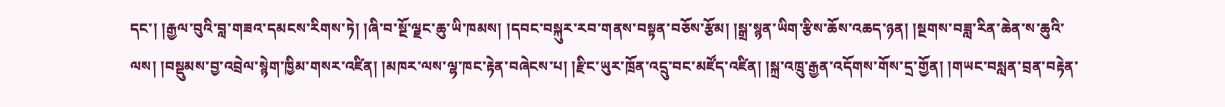དང་། །རྒྱལ་བུའི་བླ་གཟའ་དམངས་རིགས་ཏེ། །ཞི་བ་སྔོ་ལྗང་ཆུ་ཡི་ཁམས། །དབང་བསྐུར་རབ་གནས་བསྟན་བཅོས་རྩོམ། །སྒྲ་སྙན་ཡིག་རྩིས་ཆོས་འཆད་ཉན། །སྔགས་བཟླ་རིན་ཆེན་ས་ཆུའི་ལས། །བསྡུམས་བྱ་འབྲེལ་སྙེག་ཁྱིམ་གསར་འཛིན། །མཁར་ལས་ལྷ་ཁང་རྟེན་བཞེངས་པ། །རྫིང་ཡུར་ཁྲོན་འདྲུ་བང་མཛོད་འཛིན། །སྐྲ་འཁྲུ་རྒྱན་འདོགས་གོས་དྲ་གྱོན། །གཡང་བསླན་བྲན་བརྟེན་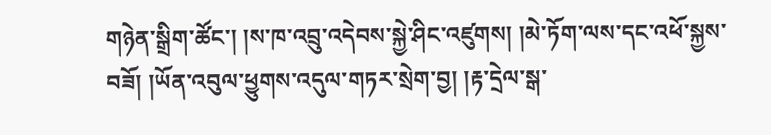གཉེན་སྒྲིག་ཚོང་། །ས་ཁ་འབྲུ་འདེབས་སྐྱེ་ཤིང་འཛུགས། །མེ་ཏོག་ལས་དང་འཕོ་སྐྱས་བཟོ། །ཡོན་འབུལ་ཕྱུགས་འདུལ་གཏར་སྲེག་བྱ། །རྟ་དྲེལ་སྒ་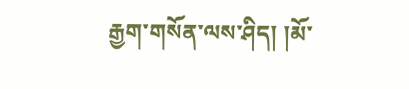རྒྱག་གསོན་ལས་ཤིད། །མོ་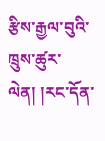རྩིས་རྒྱལ་བུའི་ཁྲུས་ཚུར་ལེན། །རང་དོན་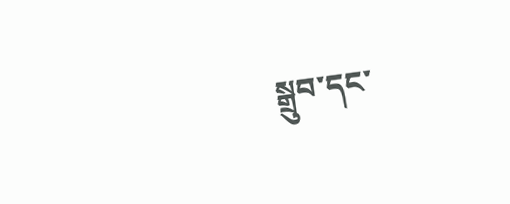སྒྲུབ་དང་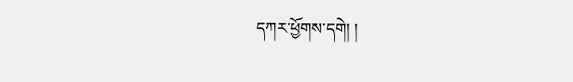དཀར་ཕྱོགས་དགེ། །